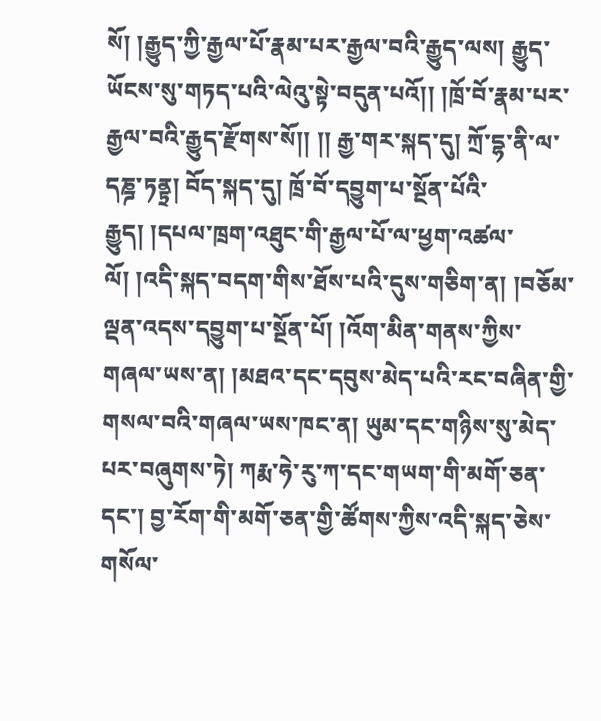སོ། །རྒྱུད་ཀྱི་རྒྱལ་པོ་རྣམ་པར་རྒྱལ་བའི་རྒྱུད་ལས། རྒྱུད་ཡོངས་སུ་གཏད་པའི་ལེའུ་སྟེ་བདུན་པའོ།། །ཁྲོ་བོ་རྣམ་པར་རྒྱལ་བའི་རྒྱུད་རྫོགས་སོ།། །། རྒྱ་གར་སྐད་དུ། ཀྲོ་དྷ་ནི་ལ་དཎྜ་ཏནྟྲ། བོད་སྐད་དུ། ཁྲོ་བོ་དབྱུག་པ་སྔོན་པོའི་རྒྱུད། །དཔལ་ཁྲག་འཐུང་གི་རྒྱལ་པོ་ལ་ཕྱག་འཚལ་ལོ། །འདི་སྐད་བདག་གིས་ཐོས་པའི་དུས་གཅིག་ན། །བཅོམ་ལྡན་འདས་དབྱུག་པ་སྔོན་པོ། །འོག་མིན་གནས་ཀྱིས་གཞལ་ཡས་ན། །མཐའ་དང་དབུས་མེད་པའི་རང་བཞིན་གྱི་གསལ་བའི་གཞལ་ཡས་ཁང་ན། ཡུམ་དང་གཉིས་སུ་མེད་པར་བཞུགས་ཏེ། ཀརྨ་ཧེ་རུ་ཀ་དང་གཡག་གི་མགོ་ཅན་དང་། བྱ་རོག་གི་མགོ་ཅན་གྱི་ཚོགས་ཀྱིས་འདི་སྐད་ཅེས་གསོལ་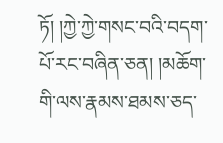ཏོ། །ཀྱེ་ཀྱེ་གསང་བའི་བདག་པོ་རང་བཞིན་ཅན། །མཆོག་གི་ལས་རྣམས་ཐམས་ཅད་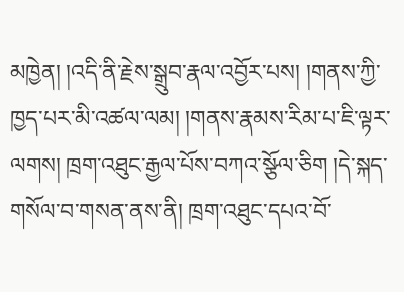མཁྱེན། །འདི་ནི་རྗེས་སྒྲུབ་རྣལ་འབྱོར་པས། །གནས་ཀྱི་ཁྱད་པར་མི་འཚལ་ལམ། །གནས་རྣམས་རིམ་པ་ཇི་ལྟར་ལགས། ཁྲག་འཐུང་རྒྱལ་པོས་བཀའ་སྩོལ་ཅིག །དེ་སྐད་གསོལ་བ་གསན་ནས་ནི། ཁྲག་འཐུང་དཔའ་བོ་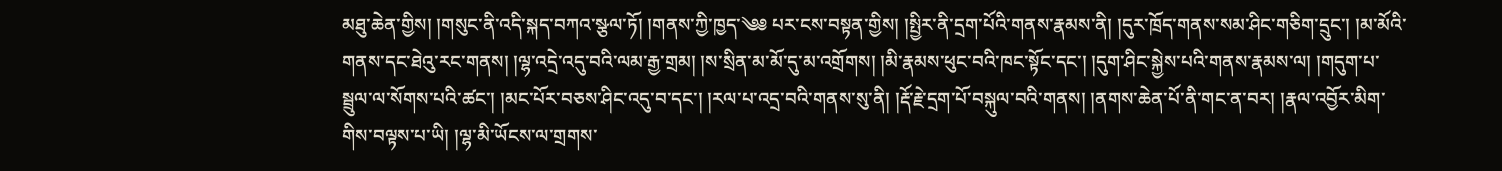མཐུ་ཆེན་གྱིས། །གསུང་ནི་འདི་སྐད་བཀའ་སྩལ་ཏོ། །གནས་ཀྱི་ཁྱད་༄༅ པར་ངས་བསྟན་གྱིས། །སྤྱིར་ནི་དྲག་པོའི་གནས་རྣམས་ནི། །དུར་ཁྲོད་གནས་སམ་ཤིང་གཅིག་དྲུང་། །མ་མོའི་གནས་དང་ཐེའུ་རང་གནས། །ལྷ་འདྲེ་འདུ་བའི་ལམ་རྒྱ་གྲམ། །ས་སྲིན་མ་མོ་དུ་མ་འགྲོགས། །མི་རྣམས་ཕུང་བའི་ཁང་སྟོང་དང་། །དུག་ཤིང་སྐྱེས་པའི་གནས་རྣམས་ལ། །གདུག་པ་སྦྲུལ་ལ་སོགས་པའི་ཚང་། །མང་པོར་བཅས་ཤིང་འདུ་བ་དང་། །རལ་པ་འདྲ་བའི་གནས་སུ་ནི། །རྡོ་རྗེ་དྲག་པོ་བསྐུལ་བའི་གནས། །ནགས་ཆེན་པོ་ནི་གང་ན་བར། །རྣལ་འབྱོར་མིག་གིས་བལྟས་པ་ཡི། །ལྷ་མི་ཡོངས་ལ་གྲགས་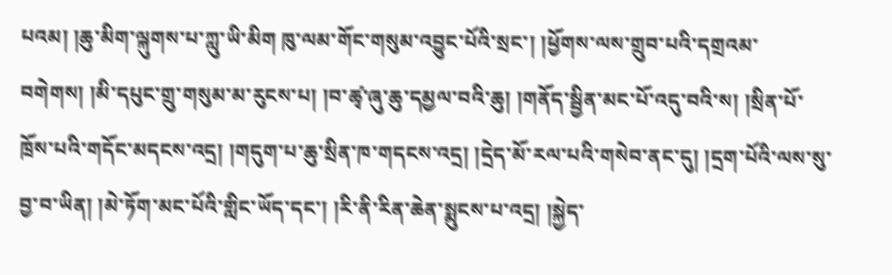པའམ། །ཆུ་མིག་ལྐུགས་པ་ཀླུ་ཡི་མིག ཁུ་ལམ་གོང་གསུམ་འབྱུང་པོའི་སྲང་། །ཕྱོགས་ལས་གྲུབ་པའི་དགྲའམ་བགེགས། །མི་དཔུང་གྲུ་གསུམ་མ་རུངས་པ། །བ་ཚྭ་ཞུ་ཆུ་དམྱལ་བའི་ཆུ། །གནོད་སྦྱིན་མང་པོ་འདུ་བའི་ས། །སྲིན་པོ་ཁྲོས་པའི་གདོང་མདངས་འདྲ། །གདུག་པ་ཆུ་སྲིན་ཁ་གདངས་འདྲ། །དྲེད་མོ་རལ་པའི་གསེབ་ནང་དུ། །དྲག་པོའི་ལས་སུ་བྱ་བ་ཡིན། །མེ་ཏོག་མང་པོའི་གླིང་ཡོད་དང་། །རི་ནི་རིན་ཆེན་སྨུངས་པ་འདྲ། །སྐྱེད་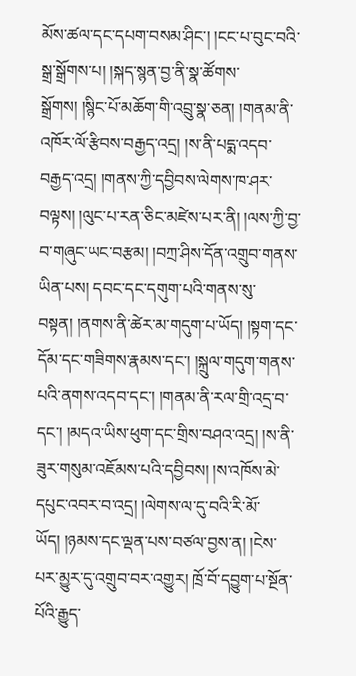མོས་ཚལ་དང་དཔག་བསམ་ཤིང་། །ངང་པ་བུང་བའི་སྒྲ་སྒྲོགས་པ། །སྐད་སྙན་བྱ་ནི་སྣ་ཚོགས་སྒྲོགས། །སྙིང་པོ་མཆོག་གི་འབྲུ་སྣ་ཅན། །གནམ་ནི་འཁོར་ལོ་རྩིབས་བརྒྱད་འདྲ། །ས་ནི་པདྨ་འདབ་བརྒྱད་འདྲ། །གནས་ཀྱི་དབྱིབས་ལེགས་ཁ་ཤར་བལྟས། །ལུང་པ་རན་ཅིང་མཛེས་པར་ནི། །ལས་ཀྱི་བྱ་བ་གཞུང་ཡང་བརྩམ། །བཀྲ་ཤིས་དོན་འགྲུབ་གནས་ཡིན་པས། དབང་དང་དགུག་པའི་གནས་སུ་བསྟན། །ནགས་ནི་ཚེར་མ་གདུག་པ་ཡོད། །སྟག་དང་དོམ་དང་གཟིགས་རྣམས་དང་། །སྐྲུལ་གདུག་གནས་པའི་ནགས་འདབ་དང་། །གནམ་ནི་རལ་གྲི་འདྲ་བ་དང་། །མདའ་ཡིས་ཕུག་དང་གྲིས་བཤའ་འདྲ། །ས་ནི་ཟུར་གསུམ་འཇོམས་པའི་དབྱིབས། །ས་འཁོས་མེ་དཔུང་འབར་བ་འདྲ། །ལེགས་ལ་དུ་བའི་རི་མོ་ཡོད། །ཉམས་དང་ལྡན་པས་བཙལ་བྱས་ན། །ངེས་པར་མྱུར་དུ་འགྲུབ་བར་འགྱུར། ཁྲོ་བོ་དབྱུག་པ་སྔོན་པོའི་རྒྱུད་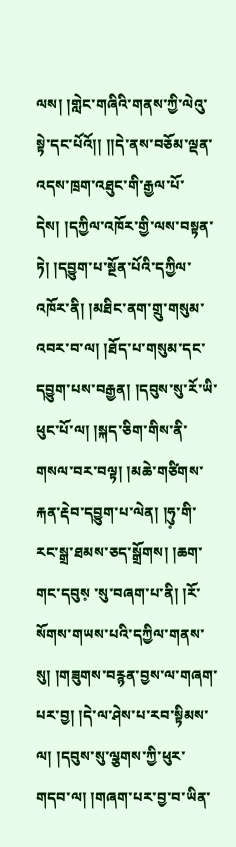ལས། །གླེང་གཞིའི་གནས་ཀྱི་ལེའུ་སྟེ་དང་པོའོ།། །།དེ་ནས་བཅོམ་ལྡན་འདས་ཁྲག་འཐུང་གི་རྒྱལ་པོ་དེས། །དཀྱིལ་འཁོར་གྱི་ལས་བསྟན་ཏེ། །དབྱུག་པ་སྔོན་པོའི་དཀྱིལ་འཁོར་ནི། །མཐིང་ནག་གྲུ་གསུམ་འབར་བ་ལ། །ཐོད་པ་གསུམ་དང་དབྱུག་པས་བརྒྱན། །དབུས་སུ་རོ་ཡི་ཕུང་པོ་ལ། །སྐད་ཅིག་གིས་ནི་གསལ་བར་བལྟ། །མཆེ་གཙིགས་རྐན་རྡེབ་དབྱུག་པ་ལེན། །ཧུ༷་གི་རང་སྒྲ་ཐམས་ཅད་སྒྲོགས། །ཆག་གང་དབུས༷ ་སུ་བཞག་པ་ནི། །རོ་སོགས་གཡས་པའི་དཀྱིལ་གནས་སུ། །གཟུགས་བརྙན་བྱས་ལ་གཞག་པར་བྱ། །དེ་ལ་ཤེས་པ་རབ་སྟིམས་ལ། །དབུས་སུ་ལྕགས་ཀྱི་ཕུར་གདབ་ལ། །གཞག་པར་བྱ་བ་ཡིན་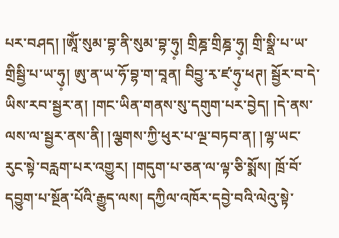པར་བཤད། །ཨཱོཾ་སུམ་བྷ་ནི་སུམ་བྷ་ཧུ༷། གྲིཎྜ་གྲིཎྜ་ཧུ༷། གྲི་སྣྲི་པ་ཡ་གྲིསྦྱི་པ་ཡ་ཧུ༷། ཨུ་ན་ཡ་ཧོ་བྷ་ག་བཱན། བིབྱུ་རྭ་ཛ་ཧུ༷་ཕཊ། སྦྱོར་བ་དེ་ཡིས་རབ་སྦྱར་ན། །གང་ཡིན་གནས་སུ་དགུག་པར་བྱེད། །དེ་ནས་ལས་ལ་སྦྱར་ནས་ནི། །ལྕགས་ཀྱི་ཕུར་པ་ལྔ་བཏབ་ན། །ལྷ་ཡང་རུང་སྟེ་བརླག་པར་འགྱུར། །གདུག་པ་ཅན་ལ་ལྟ་ཅི་སྨོས། ཁྲོ་བོ་དབྱུག་པ་སྔོན་པོའི་རྒྱུད་ལས། དཀྱིལ་འཁོར་དབྱེ་བའི་ལེའུ་སྟེ་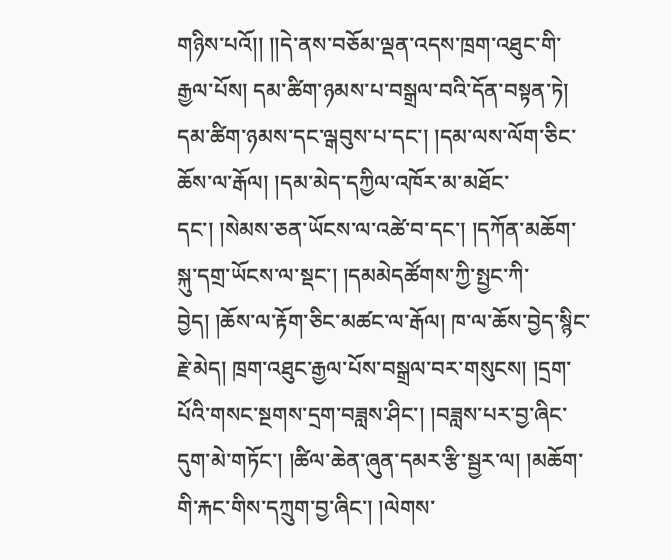གཉིས་པའོ།། །།དེ་ནས་བཅོམ་ལྡན་འདས་ཁྲག་འཐུང་གི་རྒྱལ་པོས། དམ་ཚིག་ཉམས་པ་བསྒྲལ་བའི་དོན་བསྟན་ཏེ། དམ་ཚིག་ཉམས་དང་ལྒབུས་པ་དང་། །དམ་ལས་ལོག་ཅིང་ཆོས་ལ་རྒོལ། །དམ་མེད་དཀྱིལ་འཁོར་མ་མཐོང་དང་། །སེམས་ཅན་ཡོངས་ལ་འཚེ་བ་དང་། །དཀོན་མཆོག་སྐུ་དགྲ་ཡོངས་ལ་སྡང་། །དམམེདཚོགས་ཀྱི་སྤྱང་ཀི་བྱེད། །ཆོས་ལ་རྟོག་ཅིང་མཚང་ལ་རྒོལ། ཁ་ལ་ཆོས་བྱེད་སྙིང་རྗེ་མེད། ཁྲག་འཐུང་རྒྱལ་པོས་བསྒྲལ་བར་གསུངས། །དྲག་པོའི་གསང་སྔགས་དྲག་བཟླས་ཤིང་། །བཟླས་པར་བྱ་ཞིང་དུག་མེ་གཏོང་། །ཚིལ་ཆེན་ཞུན་དམར་རྩི་སྦྱར་ལ། །མཆོག་གི་རྐང་གིས་དཀྲུག་བྱ་ཞིང་། །ལེགས་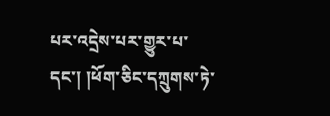པར་འདྲེས་པར་གྱུར་པ་དང་། །ཕོག་ཅིང་དཀྲུགས་ཏེ་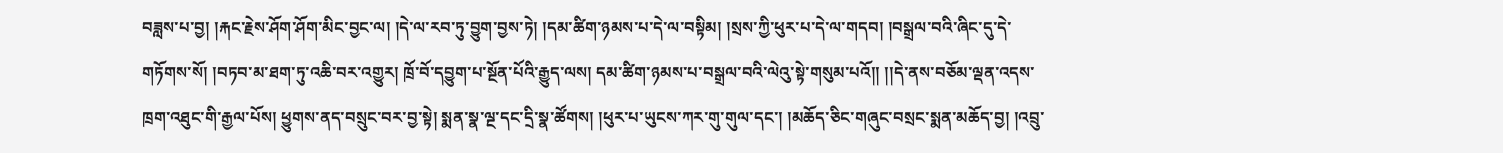བཟླས་པ་བྱ། །རྐང་རྗེས་ཤོག་ཤོག་མིང་བྱང་ལ། །དེ་ལ་རབ་ཏུ་བྱུག་བྱས་ཏེ། །དམ་ཚིག་ཉམས་པ་དེ་ལ་བསྟིམ། །སྲས་ཀྱི་ཕུར་པ་དེ་ལ་གདབ། །བསྒྲལ་བའི་ཞིང་དུ་དེ་གཏོགས་སོ། །བཏབ་མ་ཐག་ཏུ་འཆི་བར་འགྱུར། ཁྲོ་བོ་དབྱུག་པ་སྔོན་པོའི་རྒྱུད་ལས། དམ་ཚིག་ཉམས་པ་བསྒྲལ་བའི་ལེའུ་སྟེ་གསུམ་པའོ།། །།དེ་ནས་བཅོམ་ལྡན་འདས་ཁྲག་འཐུང་གི་རྒྱལ་པོས། ཕྱུགས་ནད་བསྲུང་བར་བྱ་སྟེ། སྨན་སྣ་ལྔ་དང་དྲི་སྣ་ཚོགས། །ཕུར་པ་ཡུངས་ཀར་གུ་གུལ་དང་། །མཆོད་ཅིང་གཞུང་བསྲང་སྨན་མཆོད་བྱ། །འབྲུ་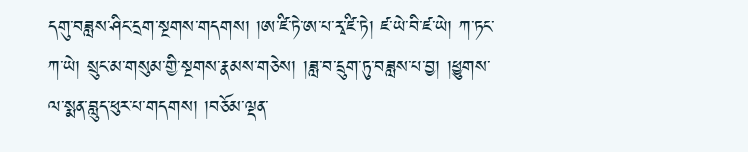དགུ་བཟླས་ཤིང་དྲག་སྔགས་གདགས། །ཨ་ཛི་ཏེ་ཨ་པ་རྭ་ཛི་ཏེ། ཛ་ཡེ་བི་ཛ་ཡེ། ཀ་ཏང་ཀ་ཡེ། སྲུང་མ་གསུམ་གྱི་སྔགས་རྣམས་གཅེས། །ཟླ་བ་དྲུག་ཏུ་བཟླས་པ་བྱ། །ཕྱུགས་ལ་སྨན་བླུད་ཕུར་པ་གདགས། །བཅོམ་ལྡན་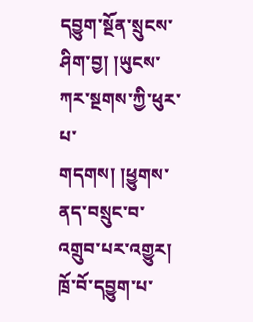དབྱུག་སྔོན་སྲུངས་ཤིག་བྱ། །ཡུངས་ཀར་སྔགས་ཀྱི་ཕུར་པ་གདགས། །ཕྱུགས་ནད་བསྲུང་བ་འགྲུབ་པར་འགྱུར། ཁྲོ་བོ་དབྱུག་པ་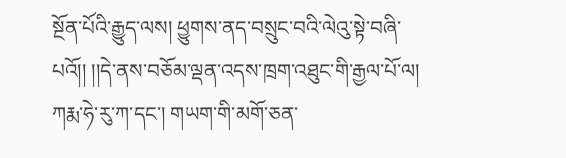སྔོན་པོའི་རྒྱུད་ལས། ཕྱུགས་ནད་བསྲུང་བའི་ལེའུ་སྟེ་བཞི་པའོ།། །།དེ་ནས་བཅོམ་ལྡན་འདས་ཁྲག་འཐུང་གི་རྒྱལ་པོ་ལ། ཀརྨ་ཧེ་རུ་ཀ་དང་། གཡག་གི་མགོ་ཅན་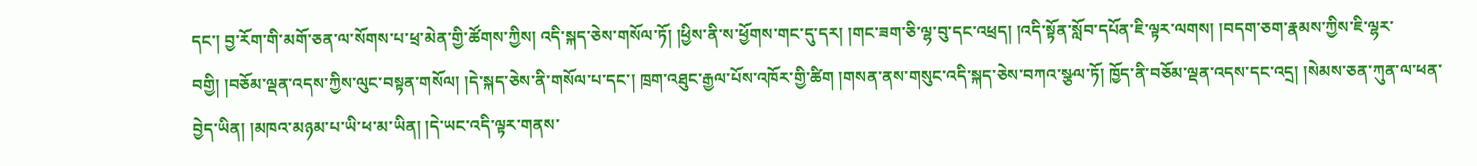དང་། བྱ་རོག་གི་མགོ་ཅན་ལ་སོགས་པ་ཕྲ་མེན་གྱི་ཚོགས་ཀྱིས། འདི་སྐད་ཅེས་གསོལ་ཏོ། །ཕྱིས་ནི་ས་ཕྱོགས་གང་དུ་དར། །གང་ཟག་ཅི་ལྷ་བུ་དང་འཕྲད། །འདི་སྟོན་སློབ་དཔོན་ཇི་ལྟར་ལགས། །བདག་ཅག་རྣམས་ཀྱིས་ཇི་ལྷར་བགྱི། །བཅོམ་ལྡན་འདས་ཀྱིས་ལུང་བསྟན་གསོལ། །དེ་སྐད་ཅེས་ནི་གསོལ་པ་དང་། ཁྲག་འཐུང་རྒྱལ་པོས་འཁོར་གྱི་ཚིག །གསན་ནས་གསུང་འདི་སྐད་ཅེས་བཀའ་སྩལ་ཏོ། ཁྱོད་ནི་བཅོམ་ལྡན་འདས་དང་འདྲ། །སེམས་ཅན་ཀུན་ལ་ཕན་བྱེད་ཡིན། །མཁའ་མཉམ་པ་ཡི་ཕ་མ་ཡིན། །དེ་ཡང་འདི་ལྟར་གནས་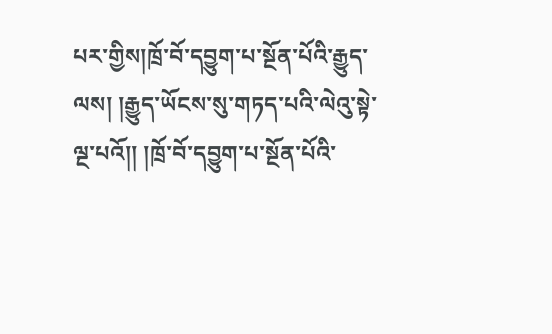པར་གྱིས།ཁྲོ་བོ་དབྱུག་པ་སྔོན་པོའི་རྒྱུད་ལས། །རྒྱུད་ཡོངས་སུ་གཏད་པའི་ལེའུ་སྟེ་ལྔ་པའོ།། །ཁྲོ་བོ་དབྱུག་པ་སྔོན་པོའི་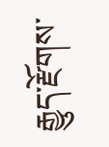རྒྱུད་རྫོགས་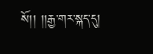སོ།། །།རྒྱ་གར་སྐད་དུ།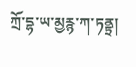ཀྲོ་དྷ་ཡ་མྱརྙ་ཀ་ཏནྟྲ།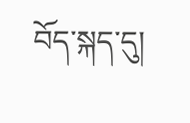བོད་སྐད་དུ།